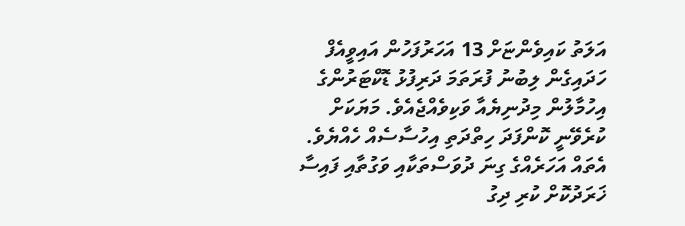އަލަތު ކައިވެންޏަށް 13 އަހަރުފަހުން އައިވީއެފް ހަދައިގެން ލިބުނު ފުރަތަމަ ދަރިފުޅު ޑޮކްޓަރުންގެ އިހުމާލުން މިދުނިޔެއާ ވަކިވެއްޖެއެވެ. މަޔަކަށް ކުރެވޭނީ ކޮންފަދަ ހިތްދަތި އިހުސާސެއް ހެއްޔެވެ. އެތައް އަހަރެއްގެ ގިނަ ދުވަސްތަކާއި ވަގުތާއި ފައިސާ ޚަރަދުކޮށް ކުރި ދިގު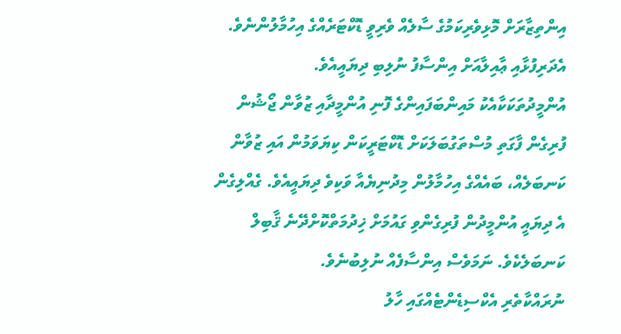އިންތިޒާރަށް މޮޅިވެރިކަމުގެ ސާލެއް ވެރިވީ ޑޮކްޓަރެއްގެ އިހުމާލުންނެވެ. އެދަރިފުޅާއި ޢާއިލާއަށް އިންސާފު ނުލިބި ދިޔައީއެވެ.
އުންމީދުތަކަކާއެކު މައިންބަފައިންގެ ފޮނި އުންމީދާއި ޒުވާން ޖޯޝުން ފުރިގެން ފާގަތި މުސްތަގުބަލަކަށް ޑޮކްޓަރީކަން ކިޔަވަމުން އައި ޒުވާން ކަނބަލެއް، ބައެއްގެ އިހުމާލުން މިދުނިޔެއާ ވަކިވެ ދިޔައީއެވެ. ގެއްލިގެން އެ ދިޔައީ އުންމީދުން ފުރިގެންވި ގައުމަށް ޚިދުމަތްކޮށްދޭނެ ޤާބިލް ކަނބަލެކެވެ. ނަމަވެސް އިންސާފެއް ނުލިބުނެވެ.
ނުރައްކާތެރި އެކްސިޑެންޓެއްގައި ހާލު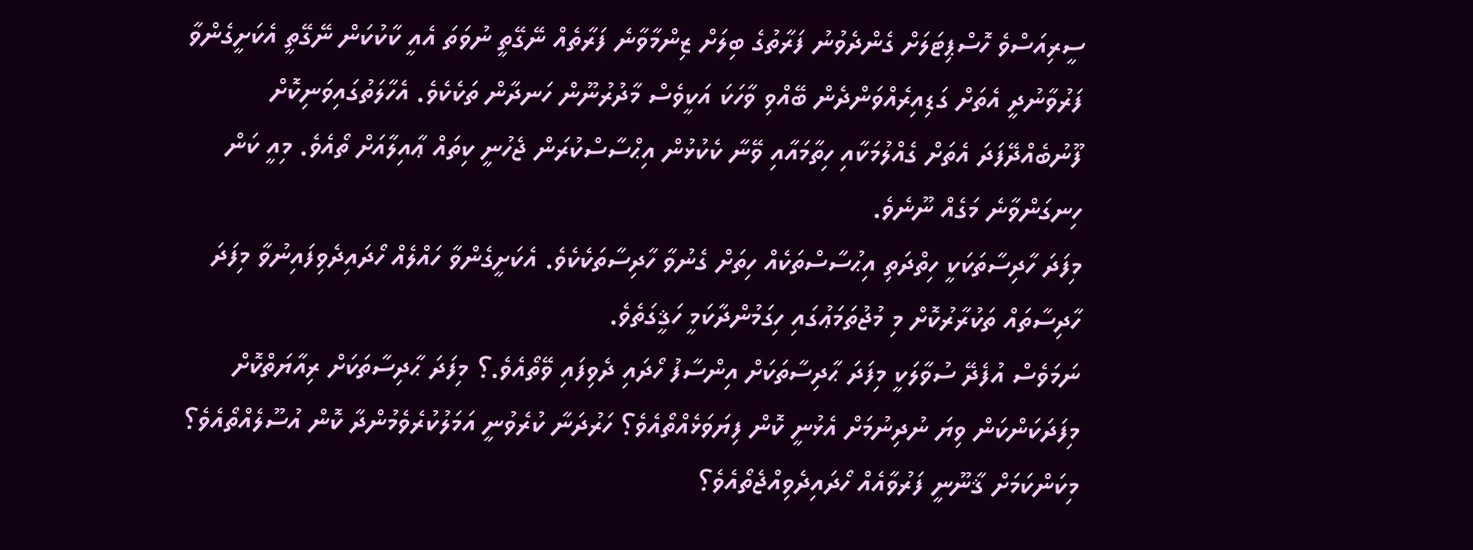ސީރިއަސްވެ ހޮސްޕިޓަލަށް ގެންދެވުނު ފަރާތުގެ ބިލަށް ޒިންމާވާނެ ފަރާތެއް ނޭގޭތީ ނުވަތަ އެއީ ކާކުކަން ނޭގޭތީ އެކަށީގެންވާ ފަރުވާނުދީ އެތަށް ގަޑިއިރެއްވަންދެން ބޭއްވި ވާހަކަ އަކީވެސް މާދުރުނޫން ހަނދާން ތަކެކެވެ. އެހާލަތުގައިވަނިކޮށް ފޫނުބެއްދޭފަދަ އެތަށް ގެއްލުމަކާއި ހިތާމައާއި ވޭނާ ކެކުޅުން އިޙްސާސްކުރަން ޖެހުނީ ކިތައް ޢާއިލާއަށް ތޯއެވެ. މިއީ ކަން ހިނގަންވާނެ މަގެއް ނޫނެވެ.
މިފަދަ ހާދިސާތަކަކީ ހިތްދަތި އިޙުސާސްތަކެއް ހިތަށް ގެނުވާ ހާދިސާތަކެކެވެ. އެކަށީގެންވާ ހައްލެއް ހޯދައިދެވިފައިނުވާ މިފަދަ ހާދިސާތައް ތަކުރާރުކޮށް މި މުޖުތަމަޢުގައި ހިގަމުންދާކަމީ ހަޤީގަތެވެ.
ނަމަވެސް އުފެދޭ ސުވާލަކީ މިފަދަ ޙާދިސާތަކަށް އިންސާފު ހޯދައި ދެވިފައި ވޭތޯއެވެ.؟ މިފަދަ ޙާދިސާތަކަށް ރިއާޔަތްކޮށް މިފަދަކަންކަން ވިޔަ ނުދިނުމަށް އެޅުނީ ކޮން ފިޔަވަޅެއްތޯއެވެ؟ ހަރުދަނާ ކުރެވުނީ އަމަލުކުރެވެމުންދާ ކޮން އުސޫލެއްތޯއެވެ؟ މިކަންކަމަށް ޤާނޫނީ ފަރުވާއެއް ހޯދައިދެވިއްޖެތޯއެވެ؟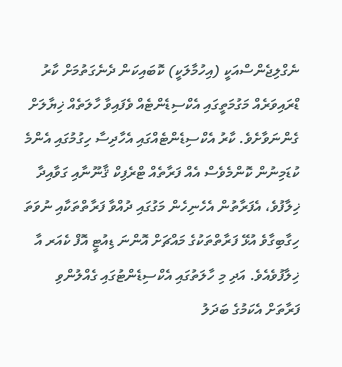ނެގްލިޖެންސްއަކީ (އިހުމާލަކީ) ކޮބައިކަން ދެނެގަތުމަށް ކާރު ޑްރައިވަރެއް މަގުމަތީގައި އެކްސިޑެންޓެއް ވެފައިވާ ހާލަތެއް ޚިޔާލަށް ގެންނަވާށެވެ. ކާރު އެކްސިޑެންޓެއްގައި އެހާދިސާ ހިގުމުގައި އެންމެ ކުޑަމިނުން ކޮންމެވެސް އެއް ފަރާތެއް ޓްރެފިކް ޤާނޫނާއި ގަވާއިދާ ޚިލާފުވެ، އެފަރާތުން އެހެނިހެން މަގުގައި ދުއްވާ ފަރާތްތަކާއި ނުވަތަ ހިގާބިގާވެ އުޅޭ ފަރާތްތަކުގެ މައްޗަށް އޮންނަ ޑިއުޓީ އޮފް ކެއަރ އާ ޚިލާފުވެއެވެ. އަދި މި ހާލަތުގައި އެކްސިޑެންޓުގައި ގެއްލުންވި ފަރާތަށް އެކަމުގެ ބަދަލު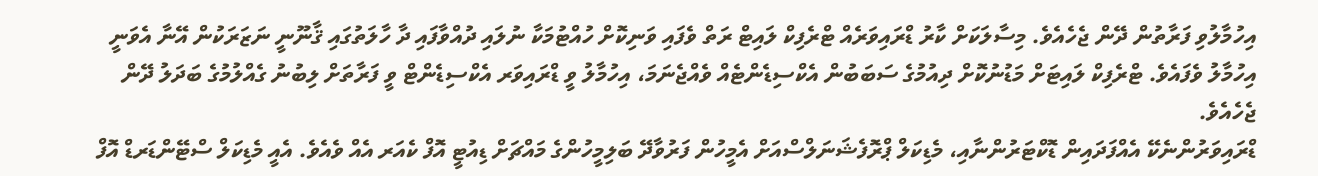އިހުމާލުވި ފަރާތުން ދޭން ޖެހެއެވެ. މިސާލަކަށް ކާރު ޑްރައިވަރެއް ޓްރެފިކް ލައިޓް ރަތް ވެފައި ވަނިކޮށް ހުއްޓުމަކާ ނުލައި ދުއްވާފައި ދާ ހާލަތުގައި ޤާނޫނީ ނަޒަރަކުން އޭނާ އެވަނީ އިހުމާލު ވެފައެވެ. ޓްރެފިކް ލައިޓަށް މަޑުނުކޮށް ދިއުމުގެ ސަބަބުން އެކްސިޑެންޓެއް ވެއްޖެނަމަ، އިހުމާލު ވީ ޑްރައިވަރ އެކްސިޑެންޓް ވީ ފަރާތަށް ލިބުނު ގެއްލުމުގެ ބަދަލު ދޭން ޖެހެއެވެ.
ޑްރައިވަރުންނެކޭ އެއްފަދައިން ޑޮކްޓަރުންނާއި، މެޑިކަލް ޕްރޮފެޝަނަލްސްއަށް އެމީހުން ފަރުވާދޭ ބަލިމީހުންގެ މައްޗަށް ޑިއުޓީ އޮފް ކެއަރ އެއް ވެއެވެ. އެއީ މެޑިކަލް ސްޓޭންޑަރޑް އޮފް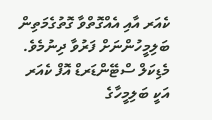ކެއަރ އާއި އެއްގޮތްވާ ގޮތުގެމަތިން ބަލިމީހުންނަށް ފަރުވާ ދިނުމެވެ. މެޑިކަލް ސްޓޭންޑަރޑް އޮފް ކެއަރ އަކީ ބަލިމީހާގެ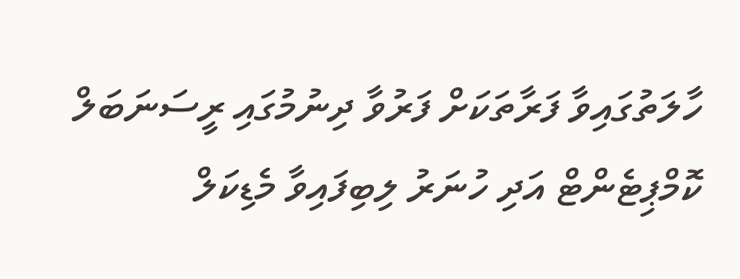ހާލަތުގައިވާ ފަރާތަކަށް ފަރުވާ ދިނުމުގައި ރީސަނަބަލް ކޮމްޕިޓެންޓް އަދި ހުނަރު ލިބިފައިވާ މެޑިކަލް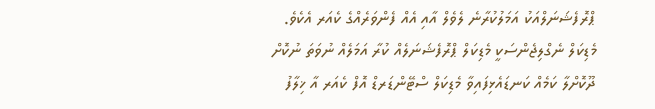ޕްރޮފެޝަނަލްއަކު އަމަލުކުރާނެ ލެވެލް އާއި އެއް ފެންވަރެއްގެ ކެއަރ އެކެވެ. މެޑިކަލް ނެގްލިޖެންސަކީ މެޑިކަލް ޕްރޮފެޝަނަލެއް ކުރާ އަމަލެއް ނުވަތަ ނުކޮށް ދޫކޮށްލާ ކަމެއް ކަނޑައެޅިފައިވާ މެޑިކަލް ސްޓޭންޑަރޑް އޮފް ކެއަރ އާ ޚިލާފު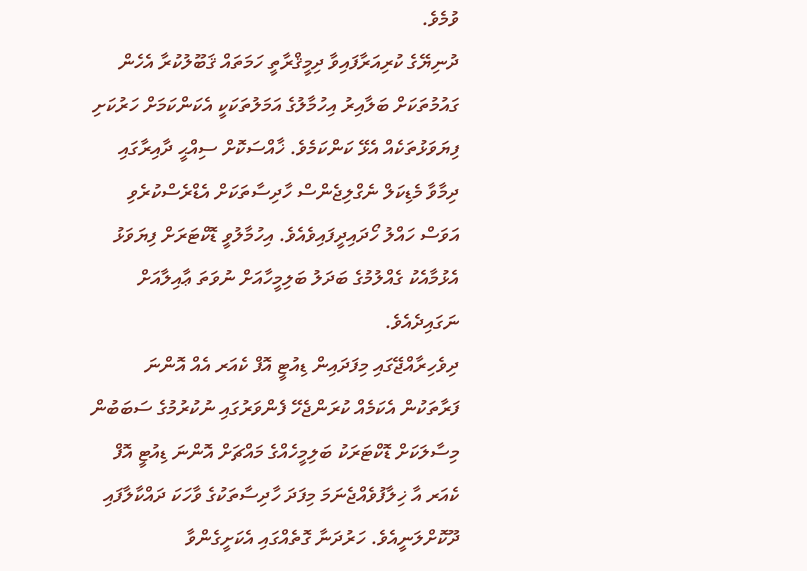ވުމެވެ.
ދުނިޔޭގެ ކުރިއަރާފައިވާ ދިމީޤްރާތީ ހަމަތައް ޤަބޫލުކުރާ އެހެން ގައުމުތަކަށް ބަލާއިރު އިހުމާލުގެ އަމަލުތަކަކީ އެކަންކަމަށް ހަރުކަށި ފިޔަވަޅުތަކެއް އެޅޭ ކަންކަމެވެ. ޚާއްސަކޮށް ސިއްޙީ ދާއިރާގައި ދިމާވާ މެޑިކަލް ނެގްލިޖެންސް ހާދިސާތަކަށް އެޑްރެސްކުރެވި އަވަސް ހައްލު ހޯދައިދީފައިވެއެވެ. އިހުމާލުވީ ޑޮކްޓަރަށް ފިޔަވަޅު އެޅުމާއެކު ގެއްލުމުގެ ބަދަލު ބަލިމީހާއަށް ނުވަތަ ޢާއިލާއަށް ނަގައިދެއެވެ.
ދިވެހިރާއްޖޭގައި މިފަދައިން ޑިއުޓީ އޮފް ކެއަރ އެއް އޮންނަ ފަރާތަކުން އެކަމެއް ކުރަންޖެހޭ ފެންވަރުގައި ނުކުރުމުގެ ސަބަބުން މިސާލަކަށް ޑޮކްޓަރަކު ބަލިމީހެއްގެ މައްޗަށް އޮންނަ ޑިއުޓީ އޮފް ކެއަރ އާ ޚިލާފުވެއްޖެނަމަ މިފަދަ ހާދިސާތަކުގެ ވާހަކަ ދައްކާލާފައި ދޫކޮށްލަނީއެވެ. ހަރުދަނާ ގޮތެއްގައި އެކަށީގެންވާ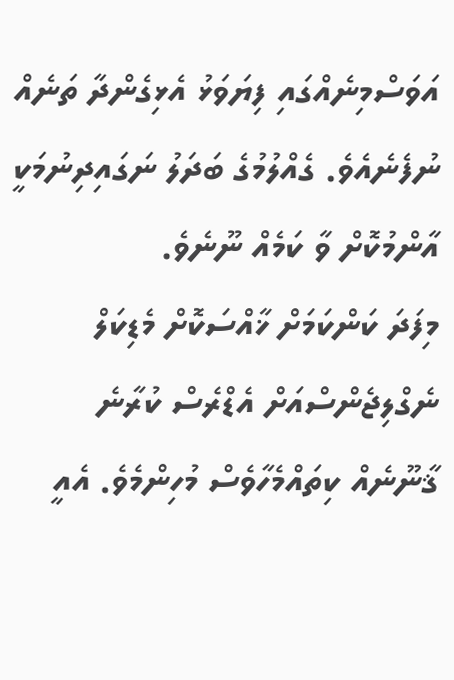އަވަސްމިނެއްގައި ފިޔަވަޅު އެޅިގެންދާ ތަނެއް ނުފެނެއެވެ. ގެއްލުމުގެ ބަދަލު ނަގައިދިނުމަކީ އާންމުކޮށް ވާ ކަމެއް ނޫނެވެ.
މިފަދަ ކަންކަމަށް ޚާއްސަކޮށް މެޑިކަލް ނެގްލިޖެންސްއަށް އެޑްރެސް ކުރާނެ ޤާނޫނެއް ކިތައްމެހާވެސް މުހިންމެވެ. އެއީ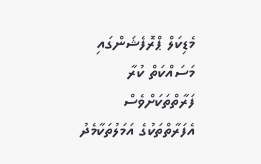މެޑިކަލް ޕްރޮފެޝަންގައި މަސައްކަތް ކުރާ ފަރާތްތަކަށްވެސް އެފަރާތްތަކުގެ އަމަލުތަކާމެދު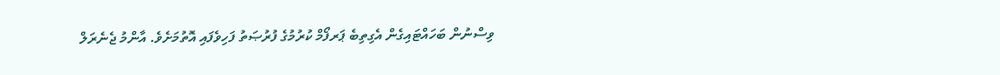ވިސްނުން ބަހައްޓައިގެން އެގިތިބެ ޕަރފޯމް ކުރުމުގެ ފުރުޞަތު ފަހިވެފައި އޮތުމަށެވެ. އާންމު ޖެނެރަލް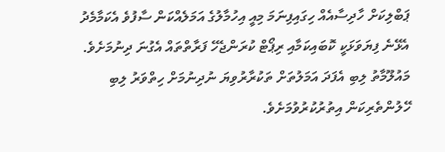ޕަބްލިކަށް ހާދިސާއެއް ހިގައިފިނަމަ މިއީ އިހުމާލުގެ އަމަލެއްކަން ސާފުވެ އެކަމާމެދު އެޅޭނެ ފިޔަވަޅަކީ ކޮބައިކަމާއި ރިޕޯޓް ކުރަންޖެހޭ ފަރާތްތައް އެގުނަ ދިނުމަށެވެ. މައުލޫމާތު ލިބި އެފަދަ އަމަލުތަށް ތަކުރާރުވިޔަ ނުދިނުމަށް ހިތްވަރު ލިބި ހޭލުންތެރިކަން އިތުރުކުރުވުމަށެވެ.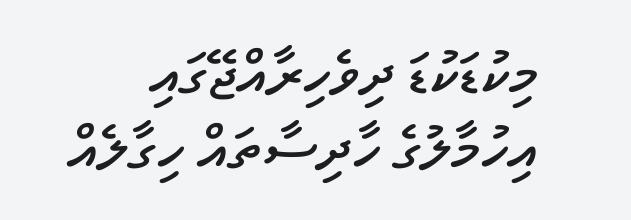މިކުޑަކުޑަ ދިވެހިރާއްޖޭގައި އިހުމާލުގެ ހާދިސާތައް ހިގާލެއް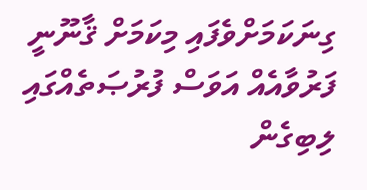ގިނަކަމަށްވެފައި މިކަމަށް ޤާނޫނީ ފަރުވާއެއް އަވަސް ފުރުޞަތެއްގައި ލިބިގެން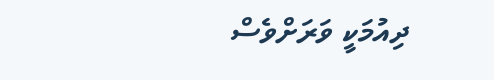ދިއުމަކީ ވަރަށްވެސް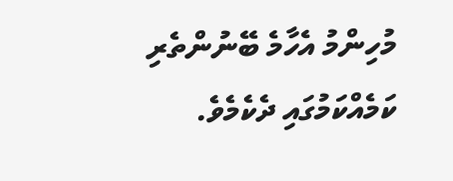މުހިންމު އެހާމެ ބޭނުންތެރި ކަމެއްކަމުގައި ދެކެމެވެ.